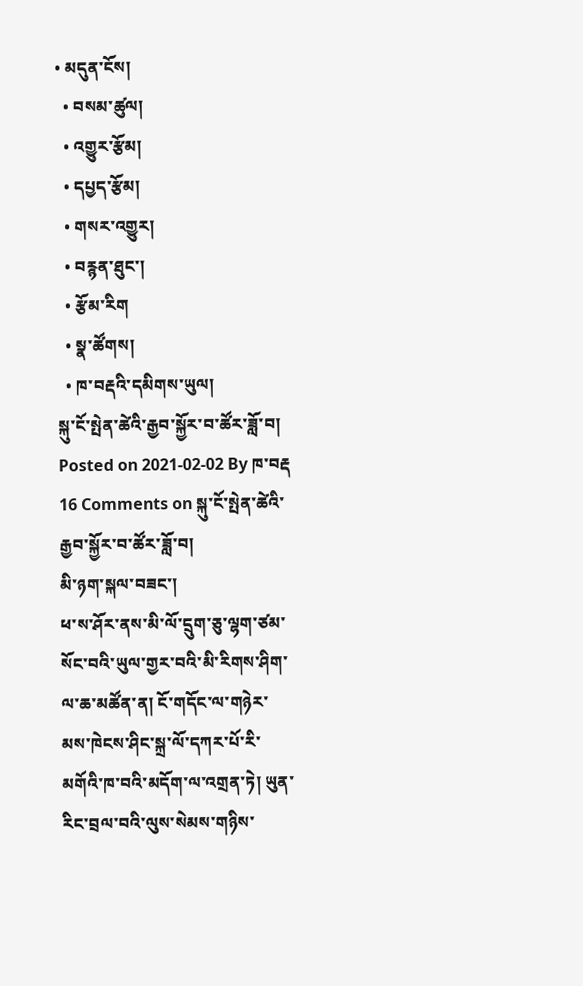• མདུན་ངོས།
  • བསམ་ཚུལ།
  • འགྱུར་རྩོམ།
  • དཔྱད་རྩོམ།
  • གསར་འགྱུར།
  • བརྙན་ཐུང་།
  • རྩོམ་རིག
  • སྣ་ཚོགས།
  • ཁ་བརྡའི་དམིགས་ཡུལ།
སྐུ་ངོ་སྤེན་ཚེའི་རྒྱབ་སྐྱོར་བ་ཚོར་ཟློ་བ།
Posted on 2021-02-02 By ཁ་བརྡ 16 Comments on སྐུ་ངོ་སྤེན་ཚེའི་རྒྱབ་སྐྱོར་བ་ཚོར་ཟློ་བ།
མི་ཉག་སྐལ་བཟང་།
ཕ་ས་ཤོར་ནས་མི་ལོ་དྲུག་ཅུ་ལྷག་ཙམ་སོང་བའི་ཡུལ་གྱར་བའི་མི་རིགས་ཤིག་ལ་ཆ་མཚོན་ན། ངོ་གདོང་ལ་གཉེར་མས་ཁེངས་ཤིང་སྐྲ་ལོ་དཀར་པོ་རི་མགོའི་ཁ་བའི་མདོག་ལ་འགྲན་ཏེ། ཡུན་རིང་བྲལ་བའི་ལུས་སེམས་གཉིས་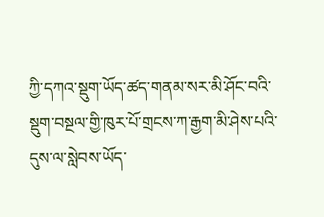ཀྱི་དཀའ་སྡུག་ཡོད་ཚད་གནམ་སར་མི་ཤོང་བའི་སྡུག་བསྔལ་གྱི་ཁུར་པོ་གྲངས་ཀ་རྒྱག་མི་ཤེས་པའི་དུས་ལ་སླེབས་ཡོད་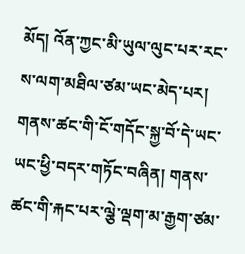མོད། འོན་ཀྱང་མི་ཡུལ་ལུང་པར་རང་ས་ལག་མཐིལ་ཙམ་ཡང་མེད་པར། གནས་ཚང་གི་ངོ་གདོང་སྐྱ་བོ་དེ་ཡང་ཡང་ཕྱི་བདར་གཏོང་བཞིན། གནས་ཚང་གི་རྐང་པར་ལྕེ་ལྡག་མ་རྒྱག་ཙམ་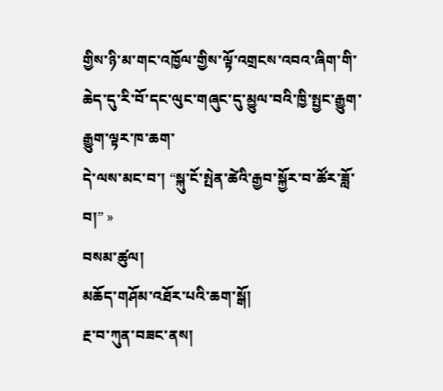གྱིས་ཉི་མ་གང་འཁྱོལ་གྱིས་ལྟོ་འགྲངས་འབའ་ཞིག་གི་ཆེད་དུ་རི་བོ་དང་ལུང་གཞུང་དུ་མྱུལ་བའི་ཁྱི་སྤྱང་རྒྱུག་རྒྱུག་ལྟར་ཁ་ཆག་
དེ་ལས་མང་བ་། “སྐུ་ངོ་སྤེན་ཚེའི་རྒྱབ་སྐྱོར་བ་ཚོར་ཟློ་བ།” »
བསམ་ཚུལ།
མཆོད་གཤོམ་འཐོར་པའི་ཆག་སྒོ།
རྔ་བ་ཀུན་བཟང་ནས།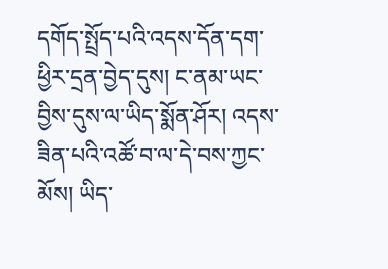དགོད་སྤྲོད་པའི་འདས་དོན་དག་ཕྱིར་དྲན་བྱེད་དུས། ང་ནམ་ཡང་བྱིས་དུས་ལ་ཡིད་སྨོན་ཤོར། འདས་ཟིན་པའི་འཚོ་བ་ལ་དེ་བས་ཀྱང་མོས། ཡིད་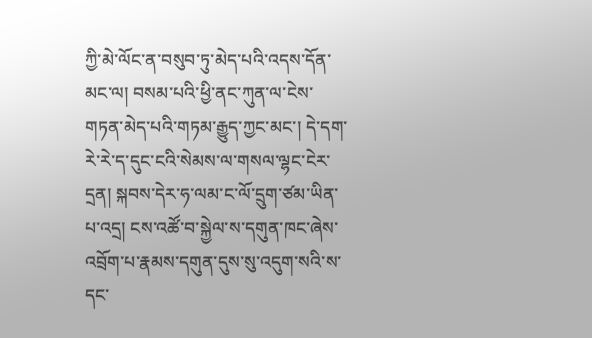ཀྱི་མེ་ལོང་ན་བསུབ་ཏུ་མེད་པའི་འདས་དོན་མང་ལ། བསམ་པའི་ཕྱི་ནང་ཀུན་ལ་ངེས་གཏན་མེད་པའི་གཏམ་རྒྱུད་ཀྱང་མང་། དེ་དག་རེ་རེ་ད་དུང་ངའི་སེམས་ལ་གསལ་ལྷང་ངེར་དྲན། སྐབས་དེར་ཧ་ལམ་ང་ལོ་དྲུག་ཙམ་ཡིན་པ་འདྲ། ངས་འཚོ་བ་སྐྱེལ་ས་དགུན་ཁང་ཞེས་འབྲོག་པ་རྣམས་དགུན་དུས་སུ་འདུག་སའི་ས་དང་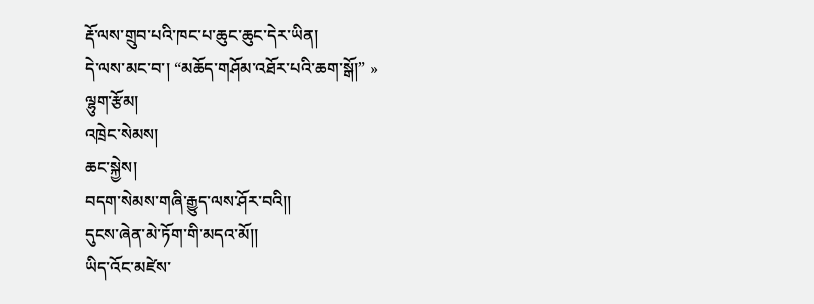རྡོ་ལས་གྲུབ་པའི་ཁང་པ་ཆུང་ཆུང་དེར་ཡིན།
དེ་ལས་མང་བ་། “མཆོད་གཤོམ་འཐོར་པའི་ཆག་སྒོ།” »
ལྷུག་རྩོམ།
འཁྲེང་སེམས།
ཆང་སྐྱེས།
བདག་སེམས་གཞི་རྒྱུད་ལས་ཤོར་བའི།།
དུངས་ཞེན་མེ་ཏོག་གི་མདའ་མོ།།
ཡིད་འོང་མཛེས་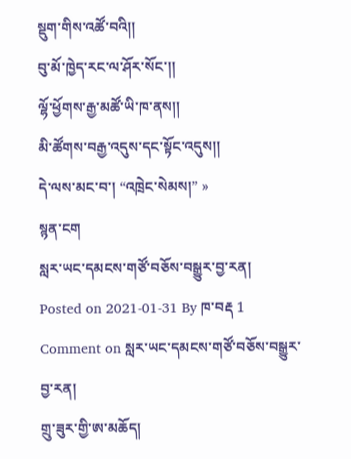སྡུག་གིས་འཚོ་བའི།།
བུ་མོ་ཁྱེད་རང་ལ་ཤོར་སོང་།།
ལྷོ་ཕྱོགས་རྒྱ་མཚོ་ཡི་ཁ་ནས།།
མི་ཚོགས་བརྒྱ་འདུས་དང་སྟོང་འདུས།།
དེ་ལས་མང་བ་། “འཁྲེང་སེམས།” »
སྙན་ངག
སླར་ཡང་དམངས་གཙོ་བཅོས་བསྒྱུར་བྱ་རན།
Posted on 2021-01-31 By ཁ་བརྡ 1 Comment on སླར་ཡང་དམངས་གཙོ་བཅོས་བསྒྱུར་བྱ་རན།
གྲུ་ཟུར་གྱི་ཨ་མཆོད།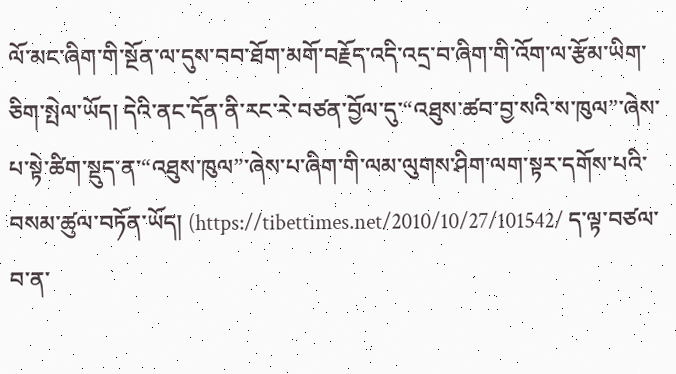ལོ་མང་ཞིག་གི་སྔོན་ལ་དུས་བབ་ཐོག་མགོ་བརྗོད་འདི་འདྲ་བ་ཞིག་གི་འོག་ལ་རྩོམ་ཡིག་ཅིག་སྤེལ་ཡོད། དེའི་ནང་དོན་ནི་རང་རེ་བཙན་བྱོལ་དུ་“འཐུས་ཚབ་བྱ་སའི་ས་ཁུལ”་ཞེས་པ་སྟེ་ཚིག་སྡུད་ན་“འཐུས་ཁུལ”་ཞེས་པ་ཞིག་གི་ལམ་ལུགས་ཤིག་ལག་སྟར་དགོས་པའི་བསམ་ཚུལ་བཏོན་ཡོད། (https://tibettimes.net/2010/10/27/101542/ ད་ལྟ་བཙལ་བ་ན་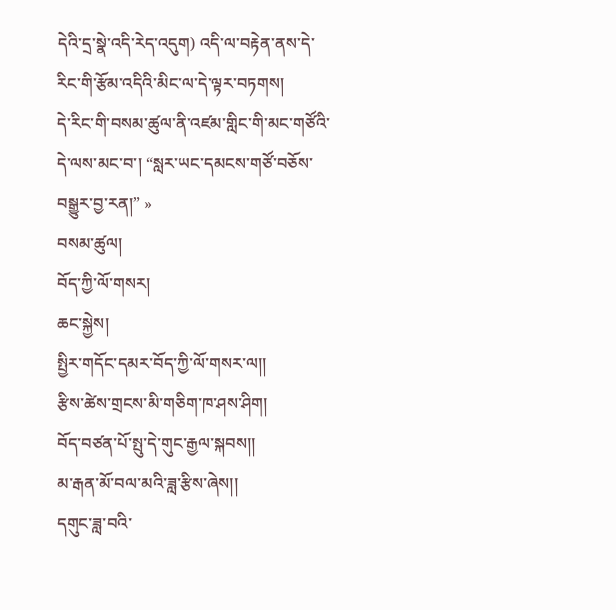དེའི་དྲ་སྣེ་འདི་རེད་འདུག) འདི་ལ་བརྟེན་ནས་དེ་རིང་གི་རྩོམ་འདིའི་མིང་ལ་དེ་ལྟར་བཏགས།
དེ་རིང་གི་བསམ་ཚུལ་ནི་འཛམ་གླིང་གི་མང་གཙོའི་
དེ་ལས་མང་བ་། “སླར་ཡང་དམངས་གཙོ་བཅོས་བསྒྱུར་བྱ་རན།” »
བསམ་ཚུལ།
བོད་ཀྱི་ལོ་གསར།
ཆང་སྐྱེས།
སྤྱིར་གདོང་དམར་བོད་ཀྱི་ལོ་གསར་ལ།།
རྩིས་ཚེས་གྲངས་མི་གཅིག་ཁ་ཤས་ཤིག།
བོད་བཙན་པོ་སྤུ་དེ་གུང་རྒྱལ་སྐབས།།
མ་རྒན་མོ་བལ་མའི་ཟླ་རྩིས་ཞེས།།
དགུང་ཟླ་བའི་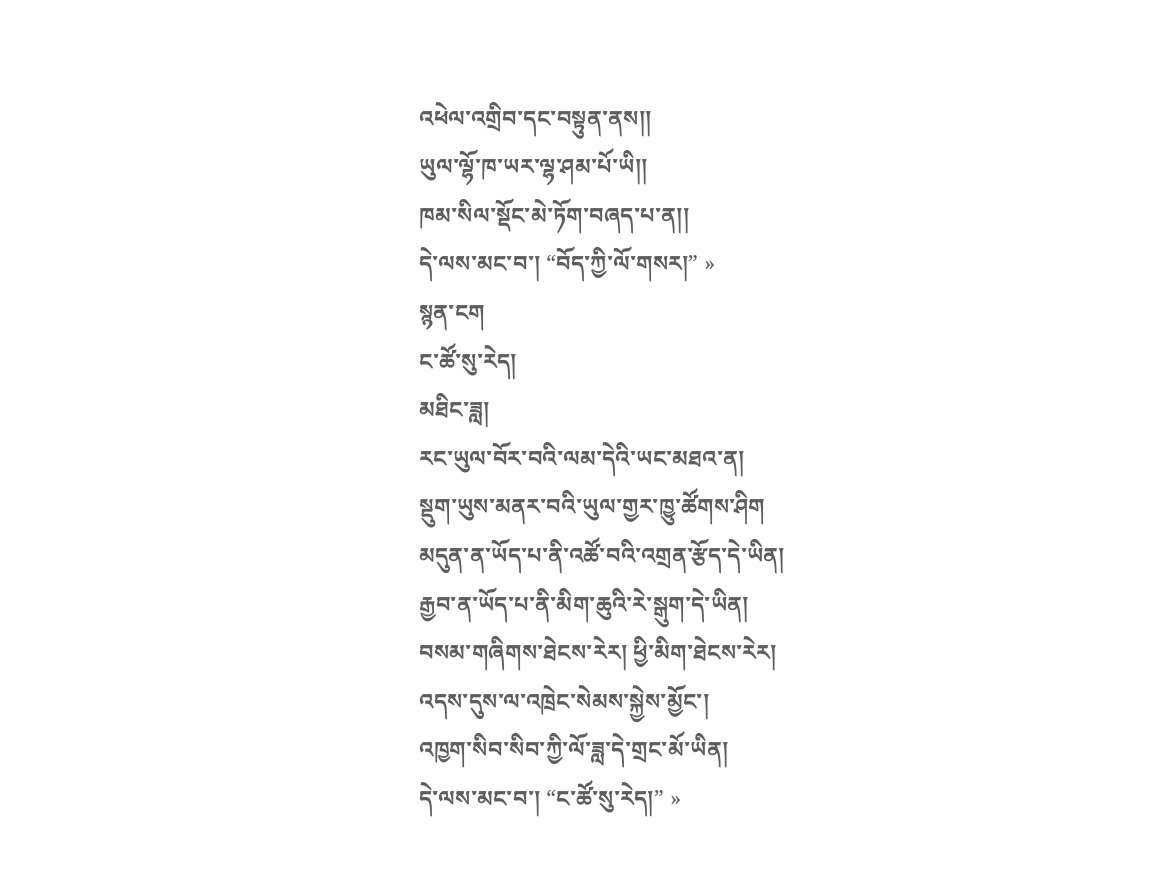འཕེལ་འགྲིབ་དང་བསྟུན་ནས།།
ཡུལ་ལྷོ་ཁ་ཡར་ལྷ་ཤམ་པོ་ཡི།།
ཁམ་སིལ་སྡོང་མེ་ཏོག་བཞད་པ་ན།།
དེ་ལས་མང་བ་། “བོད་ཀྱི་ལོ་གསར།” »
སྙན་ངག
ང་ཚོ་སུ་རེད།
མཐིང་ཟླ།
རང་ཡུལ་བོར་བའི་ལམ་དེའི་ཡང་མཐའ་ན།
སྡུག་ཡུས་མནར་བའི་ཡུལ་གྱར་ཁྱུ་ཚོགས་ཤིག
མདུན་ན་ཡོད་པ་ནི་འཚོ་བའི་འགྲན་རྩོད་དེ་ཡིན།
རྒྱབ་ན་ཡོད་པ་ནི་མིག་ཆུའི་རེ་སྒུག་དེ་ཡིན།
བསམ་གཞིགས་ཐེངས་རེར། ཕྱི་མིག་ཐེངས་རེར།
འདས་དུས་ལ་འཁྲེང་སེམས་སྐྱེས་མྱོང་།
འཁྱག་སིབ་སིབ་ཀྱི་ལོ་ཟླ་དེ་གྲང་མོ་ཡིན།
དེ་ལས་མང་བ་། “ང་ཚོ་སུ་རེད།” »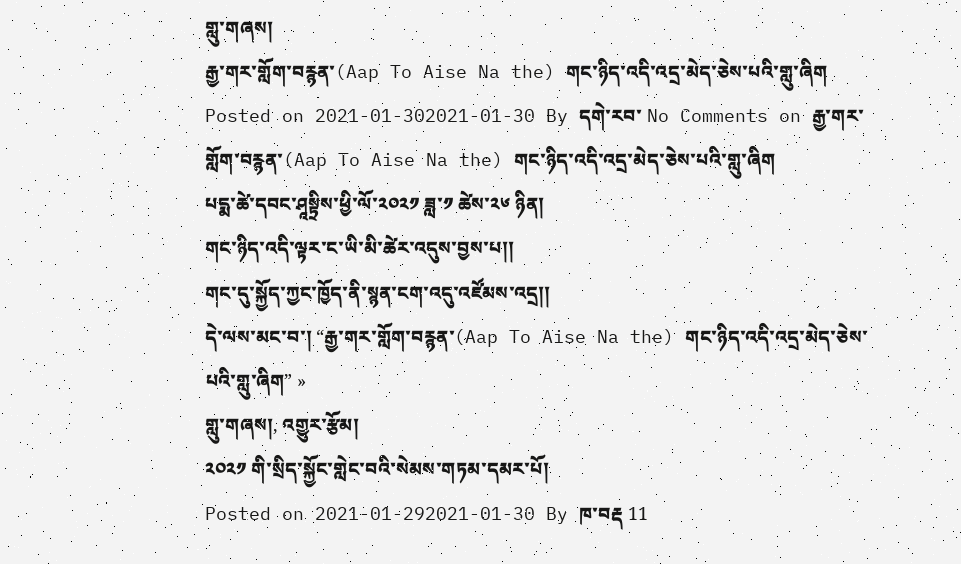གླུ་གཞས།
རྒྱ་གར་གློག་བརྙན་(Aap To Aise Na the) གང་ཉིད་འདི་འདྲ་མེད་ཅེས་པའི་གླུ་ཞིག
Posted on 2021-01-302021-01-30 By དགེ་རབ་ No Comments on རྒྱ་གར་གློག་བརྙན་(Aap To Aise Na the) གང་ཉིད་འདི་འདྲ་མེད་ཅེས་པའི་གླུ་ཞིག
པདྨ་ཚེ་དབང་ཤཱསྟྲིས་ཕྱི་ལོ་༢༠༢༡ ཟླ་༡ ཚེས་༢༦ ཉིན།
གང་ཉིད་འདི་ལྟར་ང་ཡི་མི་ཚེར་འདུས་བྱས་པ།།
གང་དུ་སྐྱོད་ཀྱང་ཁྱོད་ནི་སྙན་ངག་འདུ་འཛོམས་འདྲ།།
དེ་ལས་མང་བ་། “རྒྱ་གར་གློག་བརྙན་(Aap To Aise Na the) གང་ཉིད་འདི་འདྲ་མེད་ཅེས་པའི་གླུ་ཞིག” »
གླུ་གཞས།, འགྱུར་རྩོམ།
༢༠༢༡ གི་སྲིད་སྐྱོང་གླེང་བའི་སེམས་གཏམ་དམར་པོ།
Posted on 2021-01-292021-01-30 By ཁ་བརྡ 11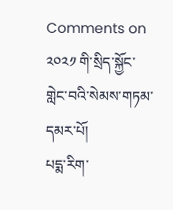Comments on ༢༠༢༡ གི་སྲིད་སྐྱོང་གླེང་བའི་སེམས་གཏམ་དམར་པོ།
པདྨ་རིག་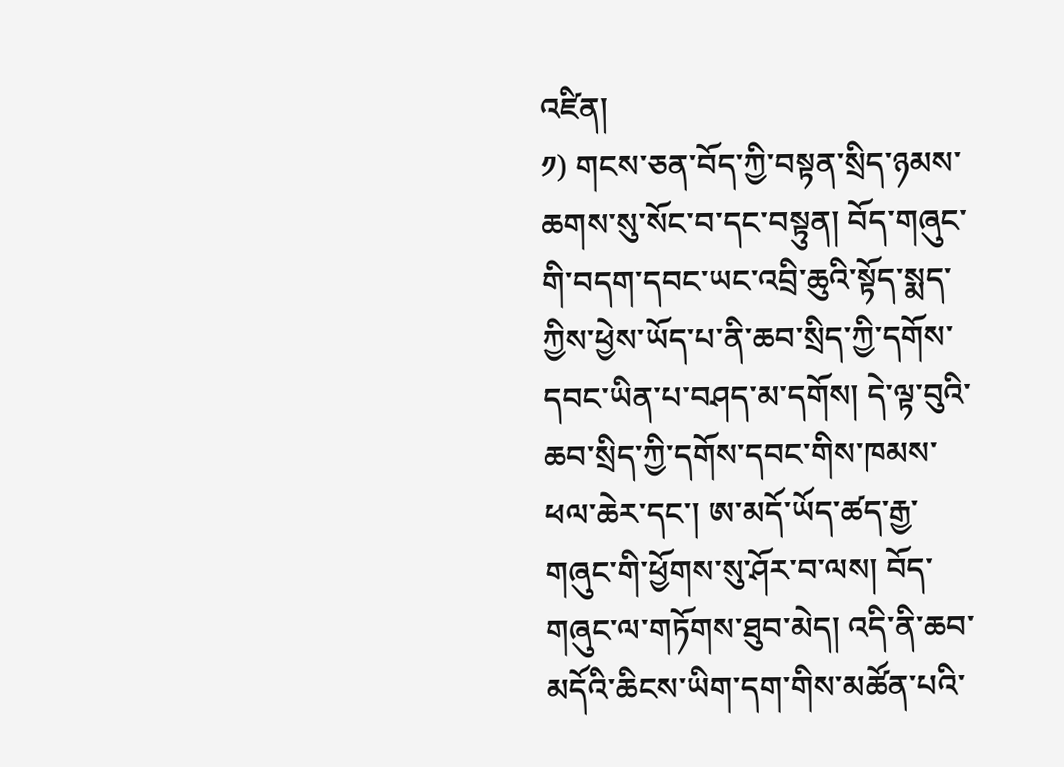འཛིན།
༡) གངས་ཅན་བོད་ཀྱི་བསྟན་སྲིད་ཉམས་ཆགས་སུ་སོང་བ་དང་བསྟུན། བོད་གཞུང་གི་བདག་དབང་ཡང་འབྲི་ཆུའི་སྟོད་སྨད་ཀྱིས་ཕྱེས་ཡོད་པ་ནི་ཆབ་སྲིད་ཀྱི་དགོས་དབང་ཡིན་པ་བཤད་མ་དགོས། དེ་ལྟ་བུའི་ཆབ་སྲིད་ཀྱི་དགོས་དབང་གིས་ཁམས་ཕལ་ཆེར་དང་། ཨ་མདོ་ཡོད་ཚད་རྒྱ་གཞུང་གི་ཕྱོགས་སུ་ཤོར་བ་ལས། བོད་གཞུང་ལ་གཏོགས་ཐུབ་མེད། འདི་ནི་ཆབ་མདོའི་ཆིངས་ཡིག་དག་གིས་མཚོན་པའི་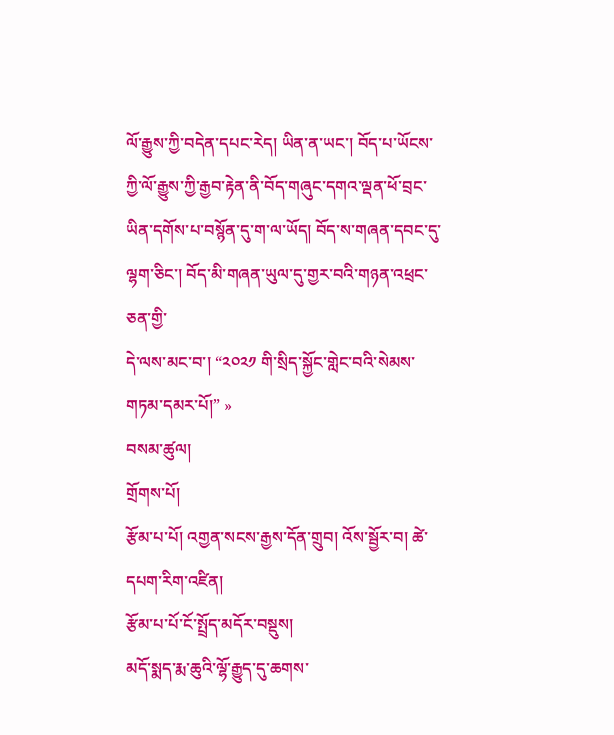ལོ་རྒྱུས་ཀྱི་བདེན་དཔང་རེད། ཡིན་ན་ཡང་། བོད་པ་ཡོངས་ཀྱི་ལོ་རྒྱུས་ཀྱི་རྒྱབ་རྟེན་ནི་བོད་གཞུང་དགའ་ལྡན་ཕོ་བྲང་ཡིན་དགོས་པ་བསྙོན་དུ་ག་ལ་ཡོད། བོད་ས་གཞན་དབང་དུ་ལྷག་ཅིང་། བོད་མི་གཞན་ཡུལ་དུ་གྱར་བའི་གཉན་འཕྲང་ཅན་གྱི་
དེ་ལས་མང་བ་། “༢༠༢༡ གི་སྲིད་སྐྱོང་གླེང་བའི་སེམས་གཏམ་དམར་པོ།” »
བསམ་ཚུལ།
གྲོགས་པོ།
རྩོམ་པ་པོ། འགྱན་སངས་རྒྱས་དོན་གྲུབ། འོས་སྦྱོར་བ། ཚེ་དཔག་རིག་འཛིན།
རྩོམ་པ་པོ་ངོ་སྤྲོད་མདོར་བསྡུས།
མདོ་སྨད་རྨ་ཆུའི་ལྷོ་རྒྱུད་དུ་ཆགས་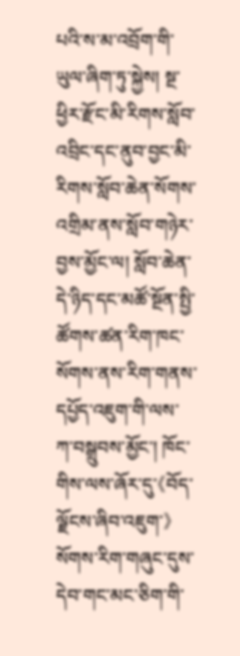པའི་ས་མ་འབྲོག་གི་ཡུལ་ཞིག་ཏུ་སྐྱེས། སྔ་ཕྱིར་རྫོང་མི་རིགས་སློབ་འབྲིང་དང་ནུབ་བྱང་མི་རིགས་སློབ་ཆེན་སོགས་འགྲིམ་ནས་སློབ་གཉེར་བྱས་མྱོང་ལ། སློབ་ཆེན་དེ་ཉིད་དང་མཚོ་སྔོན་སྤྱི་ཚོགས་ཚན་རིག་ཁང་སོགས་ནས་རིག་གནས་དཔྱོད་འཇུག་གི་ལས་ཀ་བསྒྲུབས་མྱོང་། ཁོང་གིས་ལས་ཞོར་དུ་《བོད་ལྗོངས་ཞིབ་འཇུག་》སོགས་རིག་གཞུང་དུས་དེབ་གང་མང་ཅིག་གི་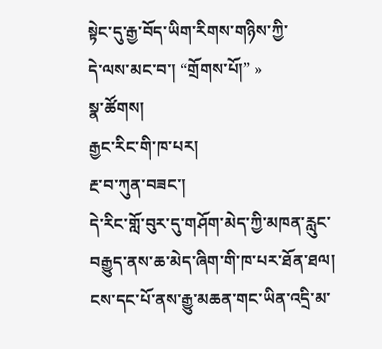སྟེང་དུ་རྒྱ་བོད་ཡིག་རིགས་གཉིས་ཀྱི་
དེ་ལས་མང་བ་། “གྲོགས་པོ།” »
སྣ་ཚོགས།
རྒྱང་རིང་གི་ཁ་པར།
རྔ་བ་ཀུན་བཟང་།
དེ་རིང་གློ་བུར་དུ་གཤོག་མེད་ཀྱི་མཁན་རླུང་བརྒྱུད་ནས་ཆ་མེད་ཞིག་གི་ཁ་པར་ཐོན་ཐལ། ངས་དང་པོ་ནས་རྒྱུ་མཆན་གང་ཡིན་འདྲི་མ་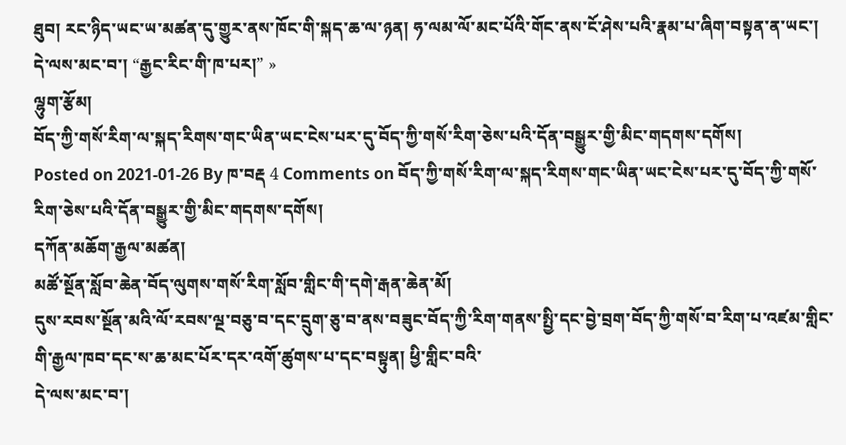ཐུབ། རང་ཉིད་ཡང་ཡ་མཚན་དུ་གྱུར་ནས་ཁོང་གི་སྐད་ཆ་ལ་ཉན། ཧ་ལམ་ལོ་མང་པོའི་གོང་ནས་ངོ་ཤེས་པའི་རྣམ་པ་ཞིག་བསྟན་ན་ཡང་།
དེ་ལས་མང་བ་། “རྒྱང་རིང་གི་ཁ་པར།” »
ལྷུག་རྩོམ།
བོད་ཀྱི་གསོ་རིག་ལ་སྐད་རིགས་གང་ཡིན་ཡང་ངེས་པར་དུ་བོད་ཀྱི་གསོ་རིག་ཅེས་པའི་དོན་བསྒྱུར་གྱི་མིང་གདགས་དགོས།
Posted on 2021-01-26 By ཁ་བརྡ 4 Comments on བོད་ཀྱི་གསོ་རིག་ལ་སྐད་རིགས་གང་ཡིན་ཡང་ངེས་པར་དུ་བོད་ཀྱི་གསོ་རིག་ཅེས་པའི་དོན་བསྒྱུར་གྱི་མིང་གདགས་དགོས།
དཀོན་མཆོག་རྒྱལ་མཚན།
མཚོ་སྔོན་སློབ་ཆེན་བོད་ལུགས་གསོ་རིག་སློབ་གླིང་གི་དགེ་རྒན་ཆེན་མོ།
དུས་རབས་སྔོན་མའི་ལོ་རབས་ལྔ་བཅུ་བ་དང་དྲུག་ཅུ་བ་ནས་བཟུང་བོད་ཀྱི་རིག་གནས་སྤྱི་དང་བྱེ་བྲག་བོད་ཀྱི་གསོ་བ་རིག་པ་འཛམ་གླིང་གི་རྒྱལ་ཁབ་དང་ས་ཆ་མང་པོར་དར་འགོ་ཚུགས་པ་དང་བསྟུན། ཕྱི་གླིང་བའི་
དེ་ལས་མང་བ་།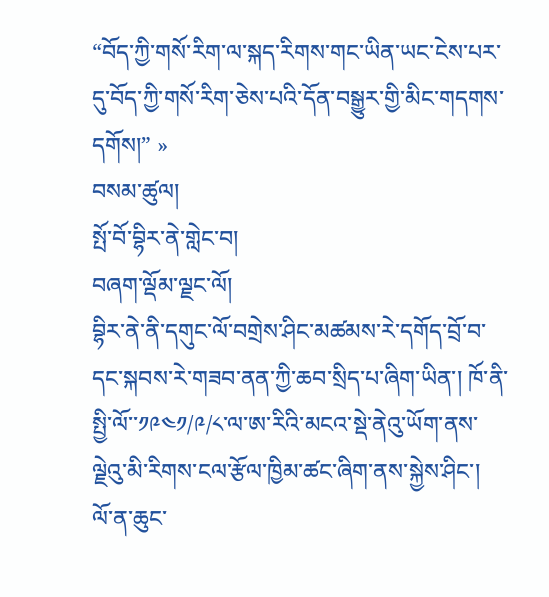“བོད་ཀྱི་གསོ་རིག་ལ་སྐད་རིགས་གང་ཡིན་ཡང་ངེས་པར་དུ་བོད་ཀྱི་གསོ་རིག་ཅེས་པའི་དོན་བསྒྱུར་གྱི་མིང་གདགས་དགོས།” »
བསམ་ཚུལ།
སྤོ་བོ་བྷིར་ནེ་གླེང་བ།
བཞག་ལྡོམ་ལྗང་ལོ།
བྷིར་ནེ་ནི་དགུང་ལོ་བགྲེས་ཤིང་མཚམས་རེ་དགོད་བྲོ་བ་དང་སྐབས་རེ་གཟབ་ནན་ཀྱི་ཆབ་སྲིད་པ་ཞིག་ཡིན་། ཁོ་ནི་སྤྱི་ལོ་་༡༩༤༡/༩/༨་ལ་ཨ་རིའི་མངའ་སྡེ་ནེའུ་ཡོག་ནས་ལྗེའུ་མི་རིགས་ངལ་རྩོལ་ཁྱིམ་ཚང་ཞིག་ནས་སྐྱེས་ཤིང་། ལོ་ན་ཆུང་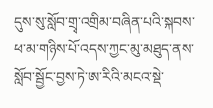དུས་སུ་སློབ་གྲྭ་འགྲིམ་བཞིན་པའི་སྐབས་ཕ་མ་གཉིས་པོ་འདས་ཀྱང་མུ་མཐུད་ནས་སློབ་སྦྱོང་བྱས་ཏེ་ཨ་རིའི་མངའ་སྡེ་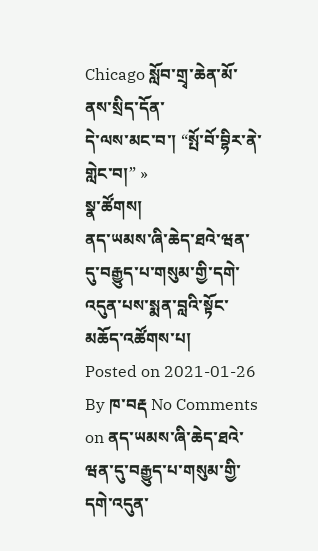Chicago སློབ་གྲྭ་ཆེན་མོ་ནས་སྲིད་དོན་
དེ་ལས་མང་བ་། “སྤོ་བོ་བྷིར་ནེ་གླེང་བ།” »
སྣ་ཚོགས།
ནད་ཡམས་ཞི་ཆེད་ཐའེ་ཝན་དུ་བརྒྱུད་པ་གསུམ་གྱི་དགེ་འདུན་པས་སྨན་བླའི་སྟོང་མཆོད་འཚོགས་པ།
Posted on 2021-01-26 By ཁ་བརྡ No Comments on ནད་ཡམས་ཞི་ཆེད་ཐའེ་ཝན་དུ་བརྒྱུད་པ་གསུམ་གྱི་དགེ་འདུན་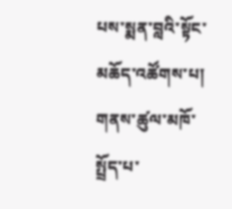པས་སྨན་བླའི་སྟོང་མཆོད་འཚོགས་པ།
གནས་ཚུལ་མཁོ་སྤྲོད་པ་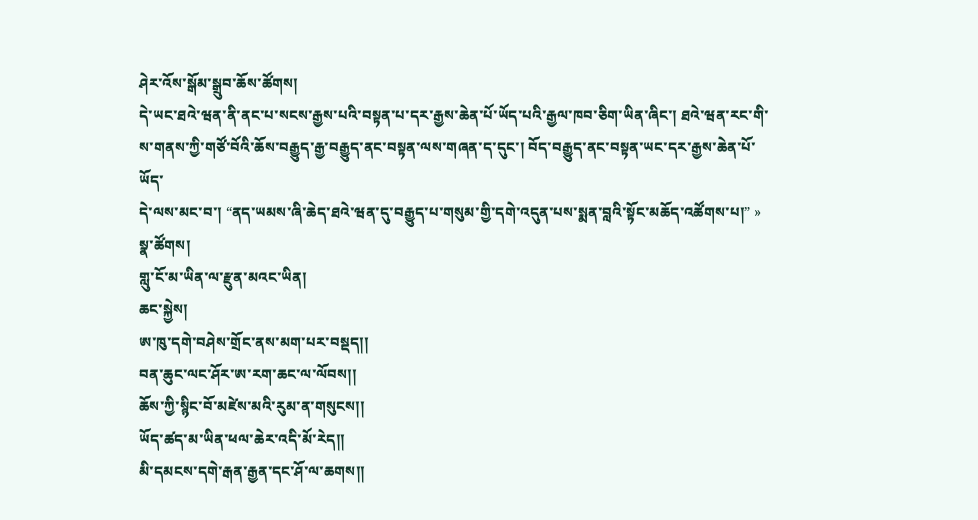ཤེར་འོས་སྒོམ་སྒྲུབ་ཆོས་ཚོགས།
དེ་ཡང་ཐའེ་ཝན་ནི་ནང་པ་སངས་རྒྱས་པའི་བསྟན་པ་དར་རྒྱས་ཆེན་པོ་ཡོད་པའི་རྒྱལ་ཁབ་ཅིག་ཡིན་ཞིང་། ཐའེ་ཝན་རང་གི་ས་གནས་ཀྱི་གཙོ་བོའི་ཆོས་བརྒྱུད་རྒྱ་བརྒྱུད་ནང་བསྟན་ལས་གཞན་ད་དུང་། བོད་བརྒྱུད་ནང་བསྟན་ཡང་དར་རྒྱས་ཆེན་པོ་ཡོད་
དེ་ལས་མང་བ་། “ནད་ཡམས་ཞི་ཆེད་ཐའེ་ཝན་དུ་བརྒྱུད་པ་གསུམ་གྱི་དགེ་འདུན་པས་སྨན་བླའི་སྟོང་མཆོད་འཚོགས་པ།” »
སྣ་ཚོགས།
གླུ་ངོ་མ་ཡིན་ལ་རྫུན་མའང་ཡིན།
ཆང་སྐྱེས།
ཨ་ཁུ་དགེ་བཤེས་གྲོང་ནས་མག་པར་བསྡད།།
བན་ཆུང་ལང་ཤོར་ཨ་རག་ཆང་ལ་ལོབས།།
ཆོས་ཀྱི་སྙིང་བོ་མཛེས་མའི་རུམ་ན་གསུངས།།
ཡོད་ཚད་མ་ཡིན་ཕལ་ཆེར་འདི་མོ་རེད།།
མི་དམངས་དགེ་རྒན་རྒྱན་དང་ཤོ་ལ་ཆགས།།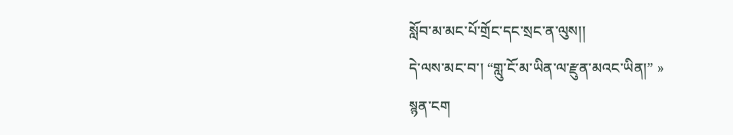སློབ་མ་མང་པོ་གྲོང་དང་སྲང་ན་ལུས།།
དེ་ལས་མང་བ་། “གླུ་ངོ་མ་ཡིན་ལ་རྫུན་མའང་ཡིན།” »
སྙན་ངག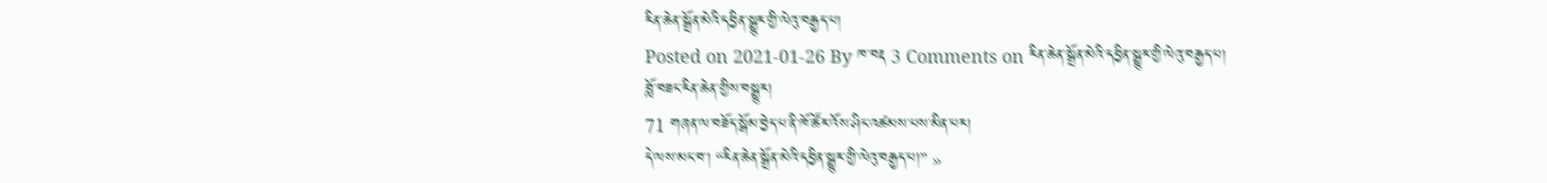རིན་ཆེན་སྒྲོན་མེའི་དབྱིན་སྒྱུར་གྱི་ལེའུ་བརྒྱད་པ།
Posted on 2021-01-26 By ཁ་བརྡ 3 Comments on རིན་ཆེན་སྒྲོན་མེའི་དབྱིན་སྒྱུར་གྱི་ལེའུ་བརྒྱད་པ།
བློ་བཟང་རིན་ཆེན་གྱིས་བསྒྱུར།
71 གཞན་ལ་བཟོད་སྒོམ་བྱེད་པ་ནི་ཁོ་ཚོར་འོས་ཤིང་འཚམས་པས་མིན་པར།
དེ་ལས་མང་བ་། “རིན་ཆེན་སྒྲོན་མེའི་དབྱིན་སྒྱུར་གྱི་ལེའུ་བརྒྱད་པ།” »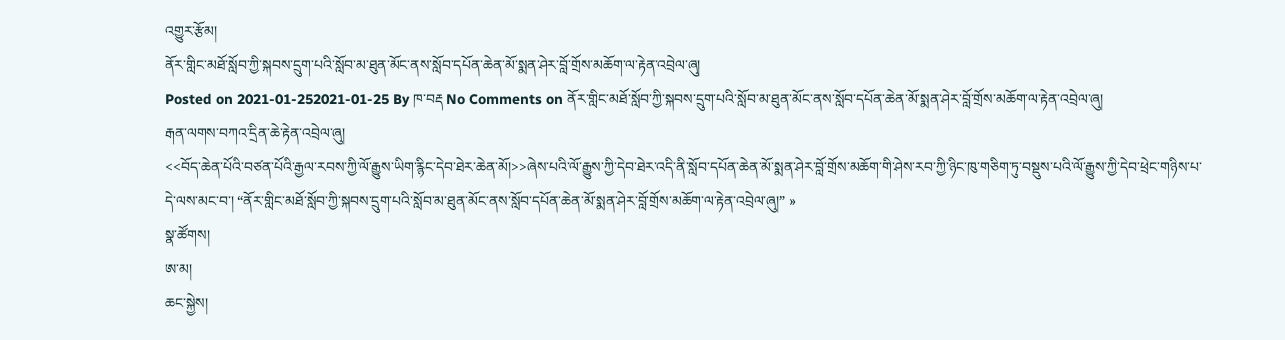འགྱུར་རྩོམ།
ནོར་གླིང་མཐོ་སློབ་ཀྱི་སྐབས་དྲུག་པའི་སློབ་མ་ཐུན་མོང་ནས་སློབ་དཔོན་ཆེན་མོ་སྨན་ཤེར་བློ་གྲོས་མཆོག་ལ་རྟེན་འབྲེལ་ཞུ།
Posted on 2021-01-252021-01-25 By ཁ་བརྡ No Comments on ནོར་གླིང་མཐོ་སློབ་ཀྱི་སྐབས་དྲུག་པའི་སློབ་མ་ཐུན་མོང་ནས་སློབ་དཔོན་ཆེན་མོ་སྨན་ཤེར་བློ་གྲོས་མཆོག་ལ་རྟེན་འབྲེལ་ཞུ།
རྒན་ལགས་བཀའ་དྲིན་ཆེ་རྟེན་འབྲེལ་ཞུ།
<<བོད་ཆེན་པོའི་བཙན་པོའི་རྒྱལ་རབས་ཀྱི་ལོ་རྒྱུས་ཡིག་རྙིང་དེབ་ཐེར་ཆེན་མོ།>>ཞེས་པའི་ལོ་རྒྱུས་ཀྱི་དེབ་ཐེར་འདི་ནི་སློབ་དཔོན་ཆེན་མོ་སྨན་ཤེར་བློ་གྲོས་མཆོག་གི་ཤེས་རབ་ཀྱི་ཉིང་ཁུ་གཅིག་ཏུ་བསྡུས་པའི་ལོ་རྒྱུས་ཀྱི་དེབ་ཕྲེང་གཉིས་པ་
དེ་ལས་མང་བ་། “ནོར་གླིང་མཐོ་སློབ་ཀྱི་སྐབས་དྲུག་པའི་སློབ་མ་ཐུན་མོང་ནས་སློབ་དཔོན་ཆེན་མོ་སྨན་ཤེར་བློ་གྲོས་མཆོག་ལ་རྟེན་འབྲེལ་ཞུ།” »
སྣ་ཚོགས།
ཨ་མ།
ཆང་སྐྱེས།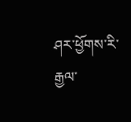ཤར་ཕྱོགས་རི་རྒྱལ་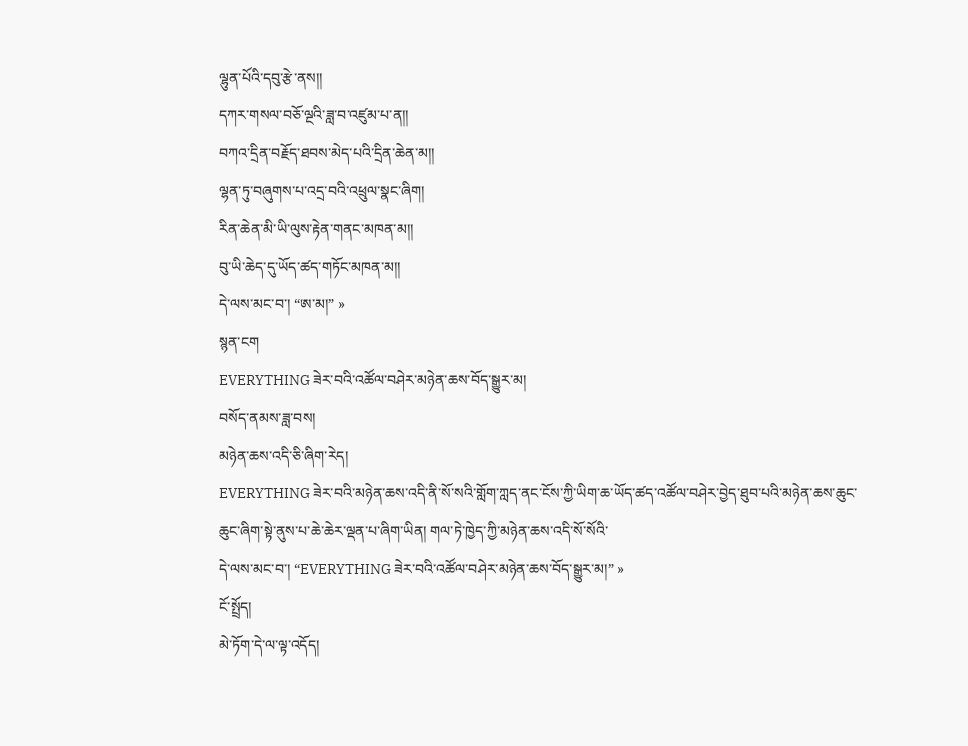ལྷུན་པོའི་དབུ་རྩེ་ནས།།
དཀར་གསལ་བཅོ་ལྔའི་ཟླ་བ་འཛུམ་པ་ན།།
བཀའ་དྲིན་བརྗོད་ཐབས་མེད་པའི་དྲིན་ཆེན་མ།།
ལྷན་ཏུ་བཞུགས་པ་འདྲ་བའི་འཕྲུལ་སྣང་ཞིག།
རིན་ཆེན་མི་ཡི་ལུས་རྟེན་གནང་མཁན་མ།།
བུ་ཡི་ཆེད་དུ་ཡོད་ཚད་གཏོང་མཁན་མ།།
དེ་ལས་མང་བ་། “ཨ་མ།” »
སྙན་ངག
EVERYTHING ཟེར་བའི་འཚོལ་བཤེར་མཉེན་ཆས་བོད་སྒྱུར་མ།
བསོད་ནམས་ཟླ་བས།
མཉེན་ཆས་འདི་ཅི་ཞིག་རེད།
EVERYTHING ཟེར་བའི་མཉེན་ཆས་འདི་ནི་སོ་སའི་གློག་ཀླད་ནང་ངོས་ཀྱི་ཡིག་ཆ་ཡོད་ཚད་འཚོལ་བཤེར་བྱེད་ཐུབ་པའི་མཉེན་ཆས་ཆུང་ཆུང་ཞིག་སྟེ་ནུས་པ་ཆེ་ཆེར་ལྡན་པ་ཞིག་ཡིན། གལ་ཏེ་ཁྱེད་ཀྱི་མཉེན་ཆས་འདི་སོ་སོའི་
དེ་ལས་མང་བ་། “EVERYTHING ཟེར་བའི་འཚོལ་བཤེར་མཉེན་ཆས་བོད་སྒྱུར་མ།” »
ངོ་སྤྲོད།
མེ་ཏོག་དེ་ལ་ལྟ་འདོད།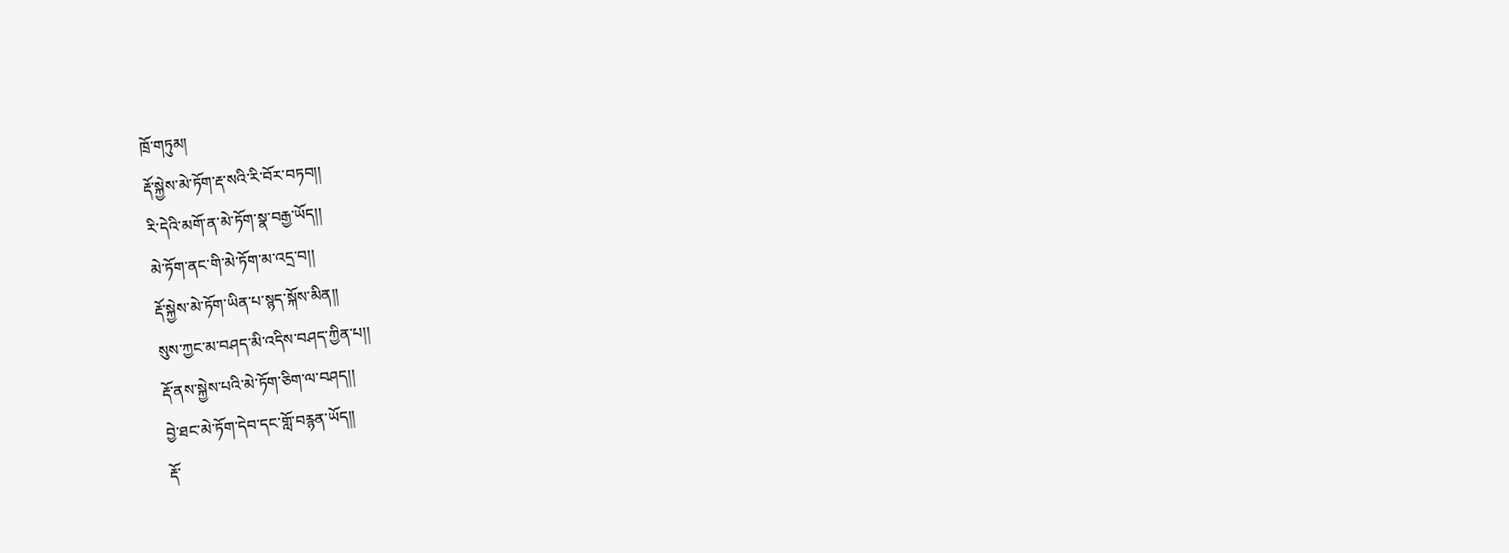ཁྲོ་གཏུམ།
རྡོ་སྐྱེས་མེ་ཏོག་རྡ་སའི་རི་བོར་བཏབ།།
རི་དེའི་མགོ་ན་མེ་ཏོག་སྣ་བརྒྱ་ཡོད།།
མེ་ཏོག་ནང་གི་མེ་ཏོག་མ་འདྲ་བ།།
རྡོ་སྐྱེས་མེ་ཏོག་ཡིན་པ་སྙད་སྐོས་མིན།།
སུས་ཀྱང་མ་བཤད་མི་འདིས་བཤད་ཀྱིན་པ།།
རྡོ་ནས་སྐྱེས་པའི་མེ་ཏོག་ཅིག་ལ་བཤད།།
བྱེ་ཐང་མེ་ཏོག་དེབ་དང་གློ་བརྙན་ཡོད།།
རྡོ་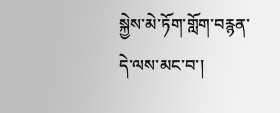སྐྱེས་མེ་ཏོག་གློག་བརྙན་
དེ་ལས་མང་བ་།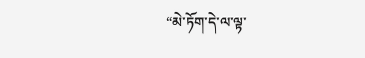“མེ་ཏོག་དེ་ལ་ལྟ་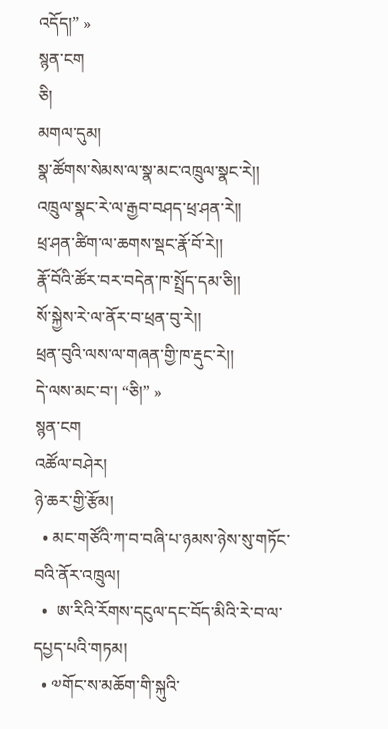འདོད།” »
སྙན་ངག
ཅི།
མགལ་དུམ།
སྣ་ཚོགས་སེམས་ལ་སྣ་མང་འཁྲུལ་སྣང་རེ།།
འཁྲུལ་སྣང་རེ་ལ་རྒྱབ་བཤད་ཕྲ་ཤན་རེ།།
ཕྲ་ཤན་ཚིག་ལ་ཆགས་སྡང་རྣོ་བོ་རེ།།
རྣོ་བོའི་ཚོར་བར་བདེན་ཁ་སྤྲོད་དམ་ཅི།།
སོ་སྐྱེས་རེ་ལ་ནོར་བ་ཕྲན་བུ་རེ།།
ཕྲན་བུའི་ལས་ལ་གཞན་གྱི་ཁ་རྡུང་རེ།།
དེ་ལས་མང་བ་། “ཅི།” »
སྙན་ངག
འཚོལ་བཤེར།
ཉེ་ཆར་གྱི་རྩོམ།
  • མང་གཙོའི་ཀ་བ་བཞི་པ་ཉམས་ཉེས་སུ་གཏོང་བའི་ནོར་འཁྲུལ།
  •  ཨ་རིའི་རོགས་དངུལ་དང་བོད་མིའི་རེ་བ་ལ་དཔྱད་པའི་གཏམ།
  • ༧གོང་ས་མཆོག་གི་སྐུའི་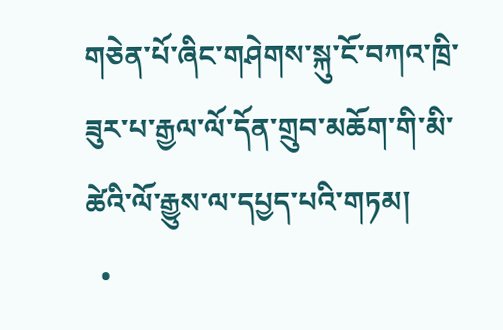གཅེན་པོ་ཞིང་གཤེགས་སྐུ་ངོ་བཀའ་ཁྲི་ཟུར་པ་རྒྱལ་ལོ་དོན་གྲུབ་མཆོག་གི་མི་ཚེའི་ལོ་རྒྱུས་ལ་དཔྱད་པའི་གཏམ།
  •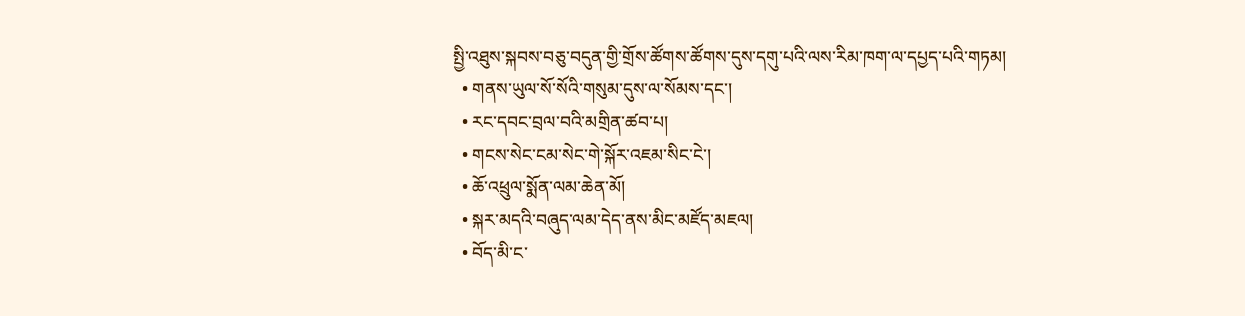སྤྱི་འཐུས་སྐབས་བཅུ་བདུན་གྱི་གྲོས་ཚོགས་ཚོགས་དུས་དགུ་པའི་ལས་རིམ་ཁག་ལ་དཔྱད་པའི་གཏམ།
  • གནས་ཡུལ་སོ་སོའི་གསུམ་དུས་ལ་སོམས་དང་།
  • རང་དབང་བྲལ་བའི་མགྲིན་ཚབ་པ།
  • གངས་སེང་ངམ་སེང་གེ་སྐོར་འཇམ་སིང་ངེ་།
  • ཆོ་འཕྲུལ་སྨོན་ལམ་ཆེན་མོ།
  • སྐར་མདའི་བཞུད་ལམ་དེད་ནས་མིང་མཛོད་མཇལ།
  • བོད་མི་ང་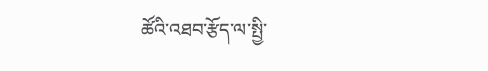ཚོའི་འཐབ་རྩོད་ལ་སྤྱི་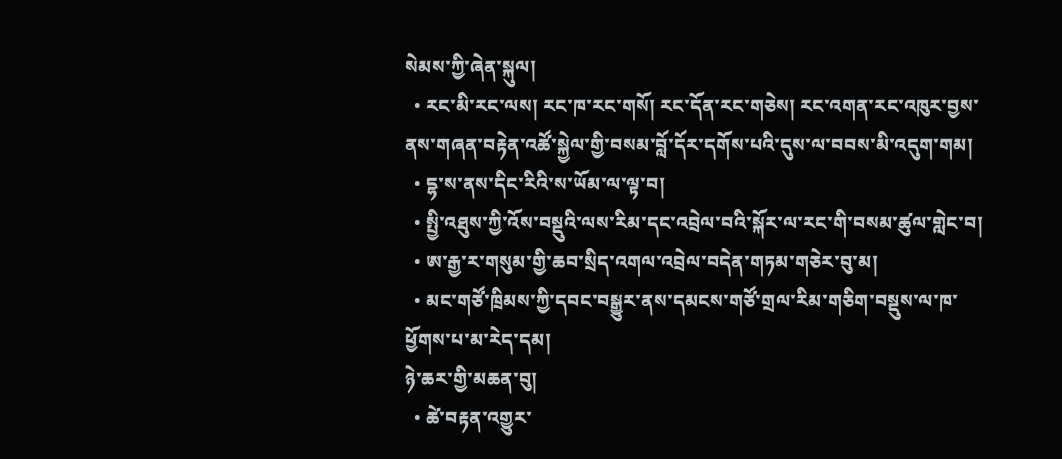སེམས་ཀྱི་ཞེན་སྐུལ།
  • རང་མི་རང་ལས། རང་ཁ་རང་གསོ། རང་དོན་རང་གཅེས། རང་འགན་རང་འཁུར་བྱས་ནས་གཞན་བརྟེན་འཚོ་སྐྱེལ་གྱི་བསམ་བློ་དོར་དགོས་པའི་དུས་ལ་བབས་མི་འདུག་གམ།
  • དྷ་ས་ནས་དིང་རིའི་ས་ཡོམ་ལ་ལྟ་བ།
  • སྤྱི་འཐུས་ཀྱི་འོས་བསྡུའི་ལས་རིམ་དང་འབྲེལ་བའི་སྐོར་ལ་རང་གི་བསམ་ཚུལ་གླེང་བ།
  • ཨ་རྒྱ་ར་གསུམ་གྱི་ཆབ་སྲིད་འགལ་འབྲེལ་བདེན་གཏམ་གཅེར་བུ་མ།
  • མང་གཙོ་ཁྲིམས་ཀྱི་དབང་བསྒྱུར་ནས་དམངས་གཙོ་གྲལ་རིམ་གཅིག་བསྡུས་ལ་ཁ་ཕྱོགས་པ་མ་རེད་དམ།
ཉེ་ཆར་གྱི་མཆན་བུ།
  • ཚེ་བརྟན་འགྱུར་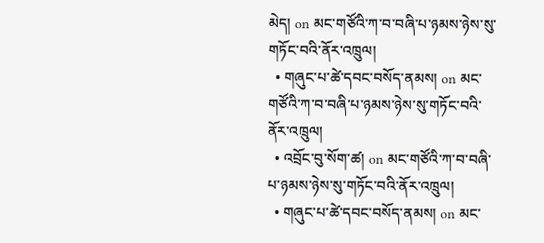མེད། on མང་གཙོའི་ཀ་བ་བཞི་པ་ཉམས་ཉེས་སུ་གཏོང་བའི་ནོར་འཁྲུལ།
  • གཞུང་པ་ཚེ་དབང་བསོད་ནམས། on མང་གཙོའི་ཀ་བ་བཞི་པ་ཉམས་ཉེས་སུ་གཏོང་བའི་ནོར་འཁྲུལ།
  • འབྲོང་བུ་སོག་ཚ། on མང་གཙོའི་ཀ་བ་བཞི་པ་ཉམས་ཉེས་སུ་གཏོང་བའི་ནོར་འཁྲུལ།
  • གཞུང་པ་ཚེ་དབང་བསོད་ནམས། on མང་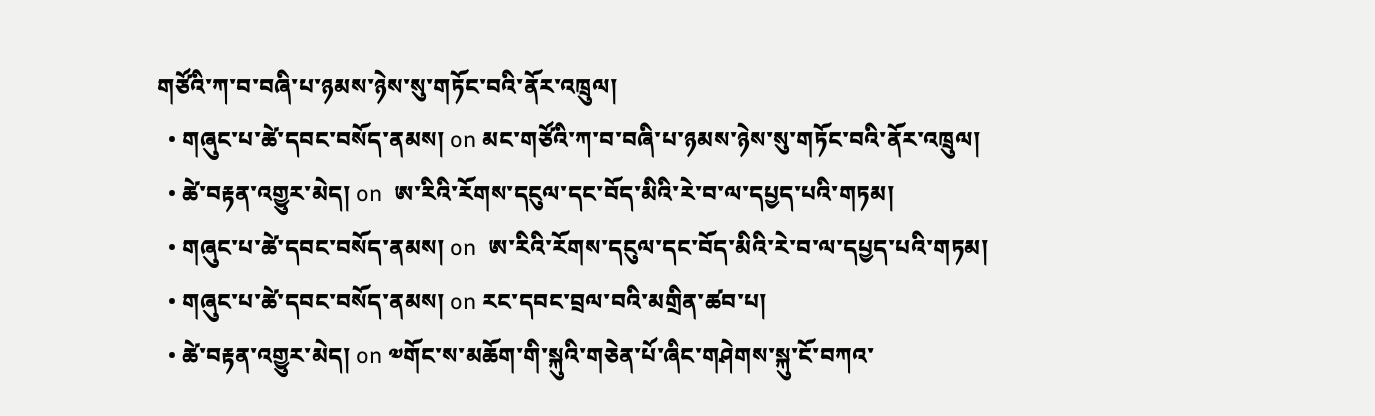གཙོའི་ཀ་བ་བཞི་པ་ཉམས་ཉེས་སུ་གཏོང་བའི་ནོར་འཁྲུལ།
  • གཞུང་པ་ཚེ་དབང་བསོད་ནམས། on མང་གཙོའི་ཀ་བ་བཞི་པ་ཉམས་ཉེས་སུ་གཏོང་བའི་ནོར་འཁྲུལ།
  • ཚེ་བརྟན་འགྱུར་མེད། on  ཨ་རིའི་རོགས་དངུལ་དང་བོད་མིའི་རེ་བ་ལ་དཔྱད་པའི་གཏམ།
  • གཞུང་པ་ཚེ་དབང་བསོད་ནམས། on  ཨ་རིའི་རོགས་དངུལ་དང་བོད་མིའི་རེ་བ་ལ་དཔྱད་པའི་གཏམ།
  • གཞུང་པ་ཚེ་དབང་བསོད་ནམས། on རང་དབང་བྲལ་བའི་མགྲིན་ཚབ་པ།
  • ཚེ་བརྟན་འགྱུར་མེད། on ༧གོང་ས་མཆོག་གི་སྐུའི་གཅེན་པོ་ཞིང་གཤེགས་སྐུ་ངོ་བཀའ་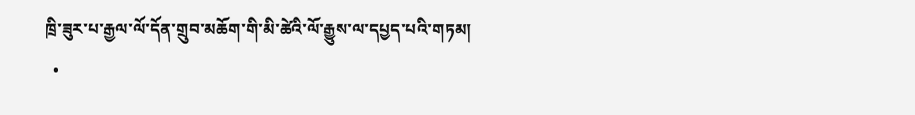ཁྲི་ཟུར་པ་རྒྱལ་ལོ་དོན་གྲུབ་མཆོག་གི་མི་ཚེའི་ལོ་རྒྱུས་ལ་དཔྱད་པའི་གཏམ།
  •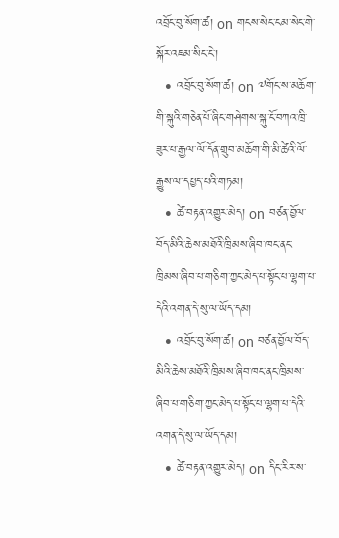འབྲོང་བུ་སོག་ཚ། on གངས་སེང་ངམ་སེང་གེ་སྐོར་འཇམ་སིང་ངེ་།
  • འབྲོང་བུ་སོག་ཚ། on ༧གོང་ས་མཆོག་གི་སྐུའི་གཅེན་པོ་ཞིང་གཤེགས་སྐུ་ངོ་བཀའ་ཁྲི་ཟུར་པ་རྒྱལ་ལོ་དོན་གྲུབ་མཆོག་གི་མི་ཚེའི་ལོ་རྒྱུས་ལ་དཔྱད་པའི་གཏམ།
  • ཚེ་བརྟན་འགྱུར་མེད། on བཙན་བྱོལ་བོད་མིའི་ཆེས་མཐོའི་ཁྲིམས་ཞིབ་ཁང་ནང་ཁྲིམས་ཞིབ་པ་གཅིག་ཀྱང་མེད་པ་སྟོང་པ་ལྷག་པ་དེའི་འགན་དེ་སུ་ལ་ཡོད་དམ།
  • འབྲོང་བུ་སོག་ཚ། on བཙན་བྱོལ་བོད་མིའི་ཆེས་མཐོའི་ཁྲིམས་ཞིབ་ཁང་ནང་ཁྲིམས་ཞིབ་པ་གཅིག་ཀྱང་མེད་པ་སྟོང་པ་ལྷག་པ་དེའི་འགན་དེ་སུ་ལ་ཡོད་དམ།
  • ཚེ་བརྟན་འགྱུར་མེད། on དིང་རིར་ས་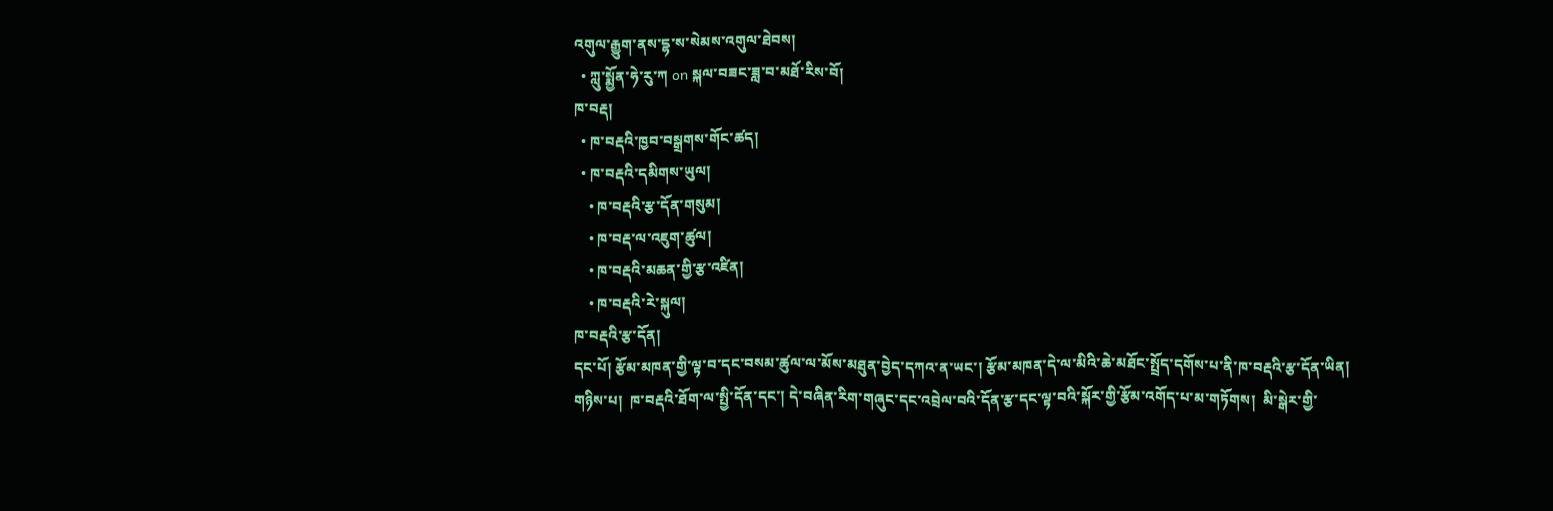འགུལ་རྒྱུག་ནས་དྷ་ས་སེམས་འགུལ་ཐེབས།
  • ཀླུ་སྨྱོན་ཧེ་རུ་ཀ on སྐལ་བཟང་ཟླ་བ་མཐོ་རིས་བོ།
ཁ་བརྡ།
  • ཁ་བརྡའི་ཁྱབ་བསྒྲགས་གོང་ཚད།
  • ཁ་བརྡའི་དམིགས་ཡུལ།
    • ཁ་བརྡའི་རྩ་དོན་གསུམ།
    • ཁ་བརྡ་ལ་འཇུག་ཚུལ།
    • ཁ་བརྡའི་མཆན་གྱི་རྩ་འཛིན།
    • ཁ་བརྡའི་རེ་སྐུལ།
ཁ་བརྡའི་རྩ་དོན།
དང་པོ། རྩོམ་མཁན་གྱི་ལྟ་བ་དང་བསམ་ཚུལ་ལ་མོས་མཐུན་བྱེད་དཀའ་ན་ཡང་། རྩོམ་མཁན་དེ་ལ་མིའི་ཆེ་མཐོང་སྤྲོད་དགོས་པ་ནི་ཁ་བརྡའི་རྩ་དོན་ཡིན།
གཉིས་པ།  ཁ་བརྡའི་ཐོག་ལ་སྤྱི་དོན་དང་། དེ་བཞིན་རིག་གཞུང་དང་འབྲེལ་བའི་དོན་རྩ་དང་ལྟ་བའི་སྐོར་གྱི་རྩོམ་འགོད་པ་མ་གཏོགས།  མི་སྒེར་གྱི་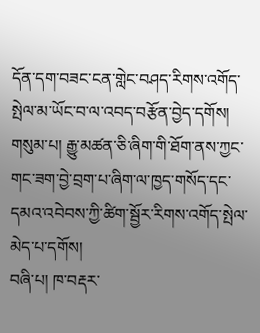དོན་དག་བཟང་ངན་གླེང་བཤད་རིགས་འགོད་སྤེལ་མ་ཡོང་བ་ལ་འབད་བརྩོན་བྱེད་དགོས།
གསུམ་པ། རྒྱུ་མཚན་ཅི་ཞིག་གི་ཐོག་ནས་ཀྱང་གང་ཟག་བྱེ་བྲག་པ་ཞིག་ལ་ཁྱད་གསོད་དང་དམའ་འབེབས་ཀྱི་ཚིག་སྦྱོར་རིགས་འགོད་སྤེལ་མེད་པ་དགོས།
བཞི་པ། ཁ་བརྡར་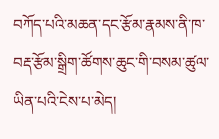བཀོད་པའི་མཆན་དང་རྩོམ་རྣམས་ནི་ཁ་བརྡ་རྩོམ་སྒྲིག་ཚོགས་ཆུང་གི་བསམ་ཚུལ་ཡིན་པའི་ངེས་པ་མེད།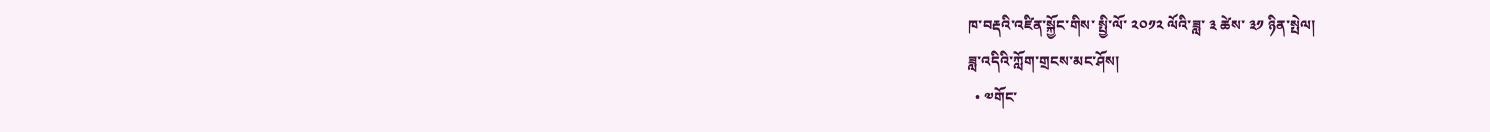ཁ་བརྡའི་འཛིན་སྐྱོང་གིས་ སྤྱི་ལོ་ ༢༠༡༢ ལོའི་ཟླ་ ༣ ཚེས་ ༣༡ ཉིན་སྤེལ།
ཟླ་འདིའི་ཀློག་གྲངས་མང་ཤོས།
  • ༧གོང་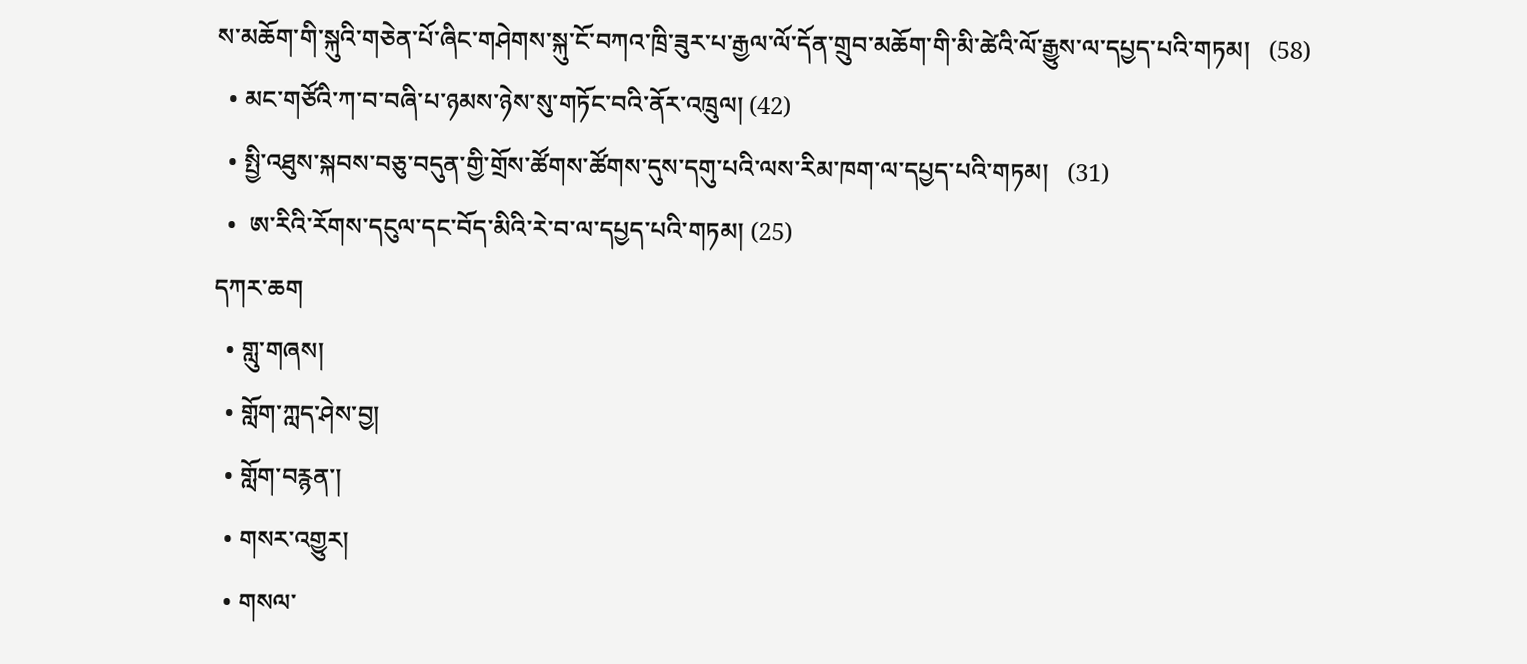ས་མཆོག་གི་སྐུའི་གཅེན་པོ་ཞིང་གཤེགས་སྐུ་ངོ་བཀའ་ཁྲི་ཟུར་པ་རྒྱལ་ལོ་དོན་གྲུབ་མཆོག་གི་མི་ཚེའི་ལོ་རྒྱུས་ལ་དཔྱད་པའི་གཏམ།   (58)
  • མང་གཙོའི་ཀ་བ་བཞི་པ་ཉམས་ཉེས་སུ་གཏོང་བའི་ནོར་འཁྲུལ། (42)
  • སྤྱི་འཐུས་སྐབས་བཅུ་བདུན་གྱི་གྲོས་ཚོགས་ཚོགས་དུས་དགུ་པའི་ལས་རིམ་ཁག་ལ་དཔྱད་པའི་གཏམ།   (31)
  •  ཨ་རིའི་རོགས་དངུལ་དང་བོད་མིའི་རེ་བ་ལ་དཔྱད་པའི་གཏམ། (25)
དཀར་ཆག
  • གླུ་གཞས།
  • གློག་ཀླད་ཤེས་བྱ།
  • གློག་བརྙན་།
  • གསར་འགྱུར།
  • གསལ་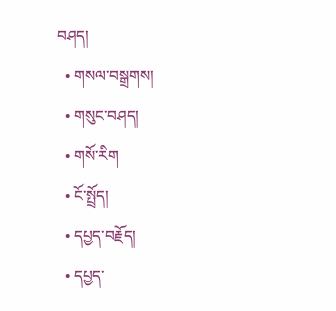བཤད།
  • གསལ་བསྒྲགས།
  • གསུང་བཤད།
  • གསོ་རིག
  • ངོ་སྤྲོད།
  • དཔྱད་བརྗོད།
  • དཔྱད་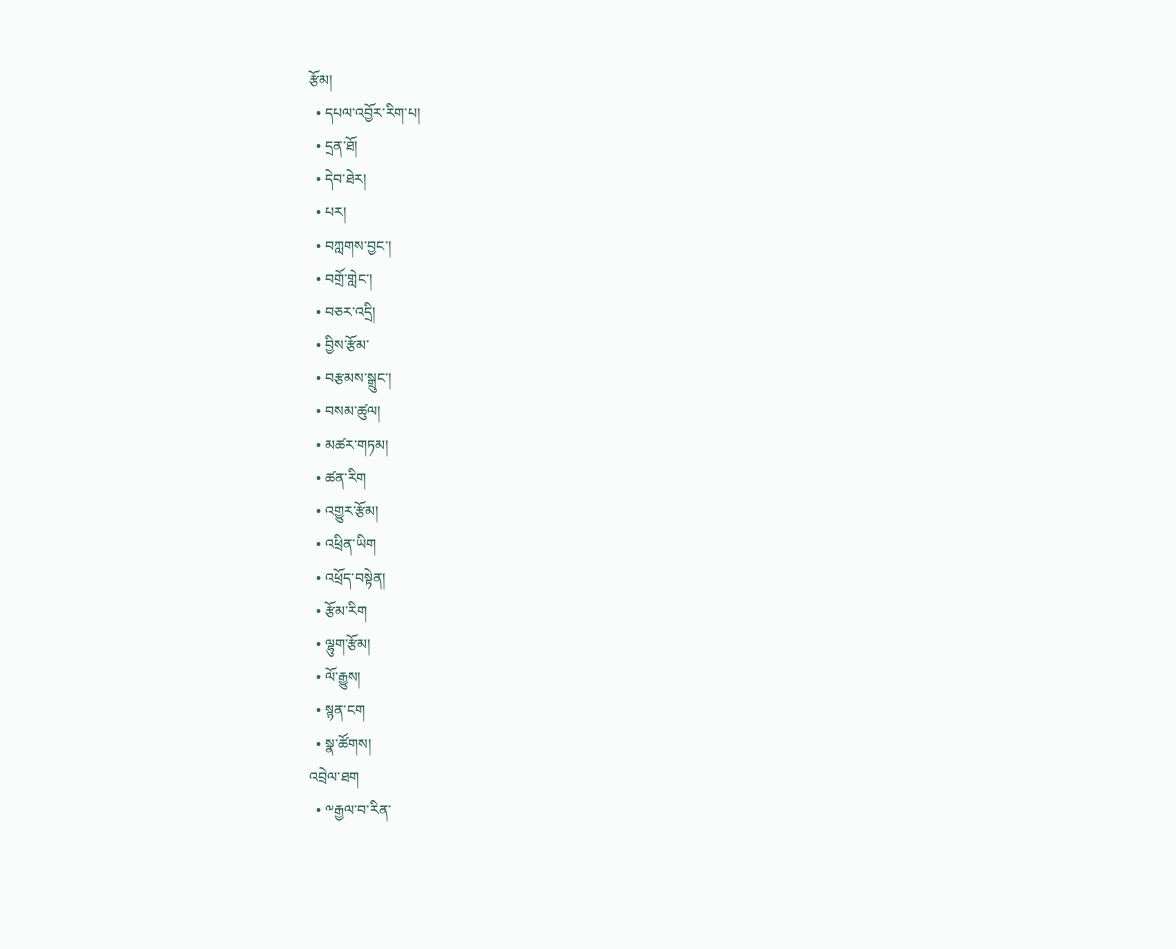རྩོམ།
  • དཔལ་འབྱོར་རིག་པ།
  • དྲན་ཐོ།
  • དེབ་ཐེར།
  • པར།
  • བཀླགས་བྱང་།
  • བགྲོ་གླེང་།
  • བཅར་འདྲི།
  • བྱིས་རྩོམ་
  • བརྩམས་སྒྲུང་།
  • བསམ་ཚུལ།
  • མཚར་གཏམ།
  • ཚན་རིག
  • འགྱུར་རྩོམ།
  • འཕྲིན་ཡིག
  • འཕྲོད་བསྟེན།
  • རྩོམ་རིག
  • ལྷུག་རྩོམ།
  • ལོ་རྒྱུས།
  • སྙན་ངག
  • སྣ་ཚོགས།
འབྲེལ་ཐག
  • ༸རྒྱལ་བ་རིན་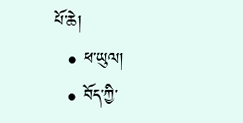པོ་ཆེ།
  • ཕ་ཡུལ།
  • བོད་ཀྱི་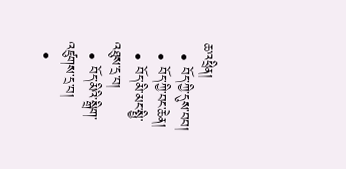ཆ་འཕྲིན།
  • བོད་ཀྱི་དུས་བབ།
  • བོད་ཀྱི་བང་ཆེན།
  • བོད་མི་མང་སྤྱི་འཐུས་དྲ་བ།
  • བོད་མིའི་སྒྲིག་འཛུགས་དྲ་བ།
  •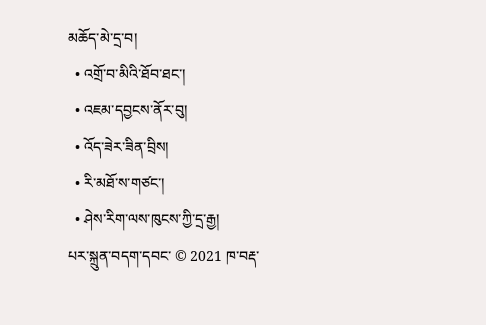མཆོད་མེ་དྲ་བ།
  • འགྲོ་བ་མིའི་ཐོབ་ཐང་།
  • འཇམ་དབྱངས་ནོར་བུ།
  • འོད་ཟེར་ཟིན་བྲིས།
  • རི་མཐོ་ས་གཙང་།
  • ཤེས་རིག་ལས་ཁུངས་ཀྱི་དྲ་རྒྱ།
པར་སྐྲུན་བདག་དབང་ © 2021 ཁ་བརྡ་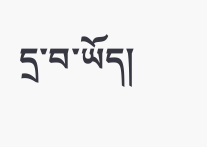དྲ་བ་ཡོད།